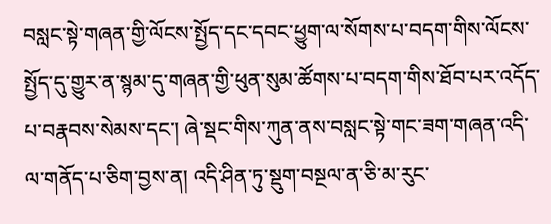བསླང་སྟེ་གཞན་གྱི་ལོངས་སྤྱོད་དང་དབང་ཕྱུག་ལ་སོགས་པ་བདག་གིས་ལོངས་སྤྱོད་དུ་གྱུར་ན་སྙམ་དུ་གཞན་གྱི་ཕུན་སུམ་ཚོགས་པ་བདག་གིས་ཐོབ་པར་འདོད་པ་བརྣབས་སེམས་དང་། ཞེ་སྡང་གིས་ཀུན་ནས་བསླང་སྟེ་གང་ཟག་གཞན་འདི་ལ་གནོད་པ་ཅིག་བྱས་ན། འདི་ཤིན་ཏུ་སྡུག་བསྔལ་ན་ཅི་མ་རུང་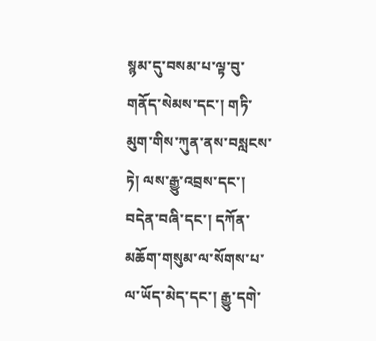སྙམ་དུ་བསམ་པ་ལྟ་བུ་གནོད་སེམས་དང་། གཏི་མུག་གིས་ཀུན་ནས་བསླངས་ཏེ། ལས་རྒྱུ་འབྲས་དང་། བདེན་བཞི་དང་། དཀོན་མཆོག་གསུམ་ལ་སོགས་པ་ལ་ཡོད་མེད་དང་། རྒྱུ་དགེ་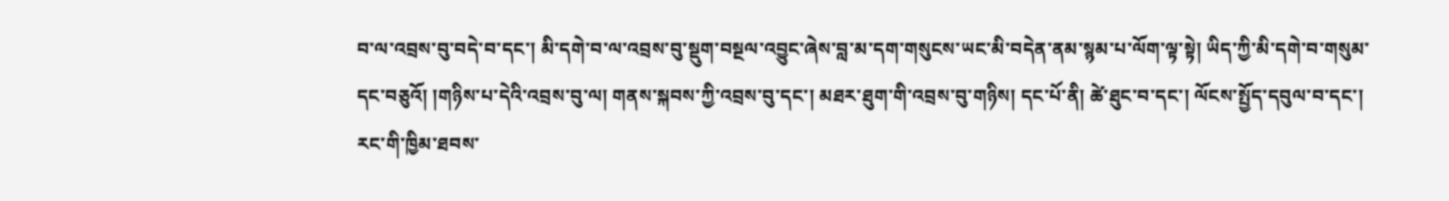བ་ལ་འབྲས་བུ་བདེ་བ་དང་། མི་དགེ་བ་ལ་འབྲས་བུ་སྡུག་བསྔལ་འབྱུང་ཞེས་བླ་མ་དག་གསུངས་ཡང་མི་བདེན་ནམ་སྙམ་པ་ལོག་ལྟ་སྟེ། ཡིད་ཀྱི་མི་དགེ་བ་གསུམ་དང་བཅུའོ། །གཉིས་པ་དེའི་འབྲས་བུ་ལ། གནས་སྐབས་ཀྱི་འབྲས་བུ་དང་། མཐར་ཐུག་གི་འབྲས་བུ་གཉིས། དང་པོ་ནི། ཚེ་ཐུང་བ་དང་། ལོངས་སྤྱོད་དབུལ་བ་དང་། རང་གི་ཁྱིམ་ཐབས་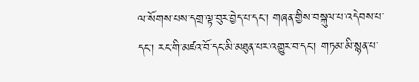ལ་སོགས་པས་དགྲ་ལྟ་བུར་བྱེད་པ་དང་། གཞན་གྱིས་བསྐུལ་པ་འདེབས་པ་དང་། རང་གི་མཛའ་བོ་དང་མི་མཐུན་པར་འགྱུར་བ་དང་། གཏམ་མི་སྙན་པ་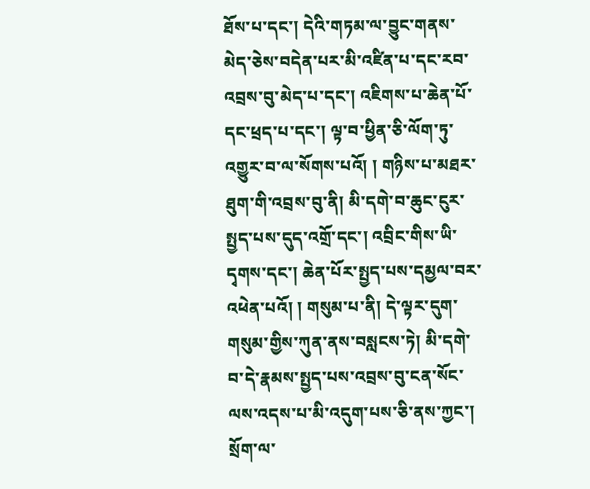ཐོས་པ་དང་། དེའི་གཏམ་ལ་བྱུང་གནས་མེད་ཅེས་བདེན་པར་མི་འཛིན་པ་དང་རབ་འབྲས་བུ་མེད་པ་དང་། འཇིགས་པ་ཆེན་པོ་དང་ཕྲད་པ་དང་། ལྟ་བ་ཕྱིན་ཅི་ལོག་ཏུ་འགྱུར་བ་ལ་སོགས་པའོ། ། གཉིས་པ་མཐར་ཐུག་གི་འབྲས་བུ་ནི། མི་དགེ་བ་ཆུང་ངུར་སྤྱད་པས་དུད་འགྲོ་དང་། འབྲིང་གིས་ཡི་དྭགས་དང་། ཆེན་པོར་སྤྱད་པས་དམྱལ་བར་འཕེན་པའོ། ། གསུམ་པ་ནི། དེ་ལྟར་དུག་གསུམ་གྱིས་ཀུན་ནས་བསླངས་ཏེ། མི་དགེ་བ་དེ་རྣམས་སྤྱད་པས་འབྲས་བུ་ངན་སོང་ལས་འདས་པ་མི་འདུག་པས་ཅི་ནས་ཀྱང་། སྲོག་ལ་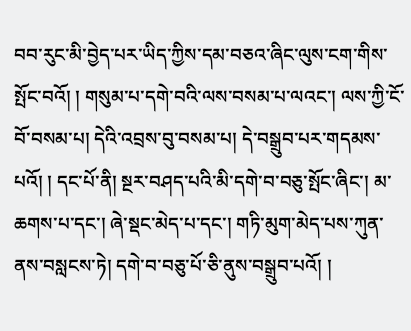བབ་རུང་མི་བྱེད་པར་ཡིད་ཀྱིས་དམ་བཅའ་ཞིང་ལུས་ངག་གིས་སྤོང་བའོ། ། གསུམ་པ་དགེ་བའི་ལས་བསམ་པ་ལའང་། ལས་ཀྱི་ངོ་བོ་བསམ་པ། དེའི་འབྲས་བུ་བསམ་པ། དེ་བསྒྲུབ་པར་གདམས་པའོ། ། དང་པོ་ནི། སྔར་བཤད་པའི་མི་དགེ་བ་བཅུ་སྤོང་ཞིང་། མ་ཆགས་པ་དང་། ཞེ་སྡང་མེད་པ་དང་། གཏི་མུག་མེད་པས་ཀུན་ནས་བསླངས་ཏེ། དགེ་བ་བཅུ་པོ་ཅི་ནུས་བསྒྲུབ་པའོ། །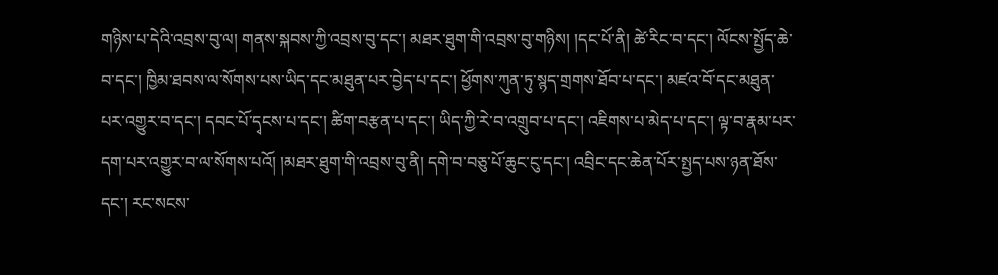གཉིས་པ་དེའི་འབྲས་བུ་ལ། གནས་སྐབས་ཀྱི་འབྲས་བུ་དང་། མཐར་ཐུག་གི་འབྲས་བུ་གཉིས། །དང་པོ་ནི། ཚེ་རིང་བ་དང་། ལོངས་སྤྱོད་ཆེ་བ་དང་། ཁྱིམ་ཐབས་ལ་སོགས་པས་ཡིད་དང་མཐུན་པར་བྱེད་པ་དང་། ཕྱོགས་ཀུན་ཏུ་སྙད་གྲགས་ཐོབ་པ་དང་། མཛའ་བོ་དང་མཐུན་པར་འགྱུར་བ་དང་། དབང་པོ་དྭངས་པ་དང་། ཚིག་བརྩན་པ་དང་། ཡིད་ཀྱི་རེ་བ་འགྲུབ་པ་དང་། འཇིགས་པ་མེད་པ་དང་། ལྟ་བ་རྣམ་པར་དག་པར་འགྱུར་བ་ལ་སོགས་པའོ། །མཐར་ཐུག་གི་འབྲས་བུ་ནི། དགེ་བ་བཅུ་པོ་ཆུང་ངུ་དང་། འབྲིང་དང་ཆེན་པོར་སྤྱད་པས་ཉན་ཐོས་དང་། རང་སངས་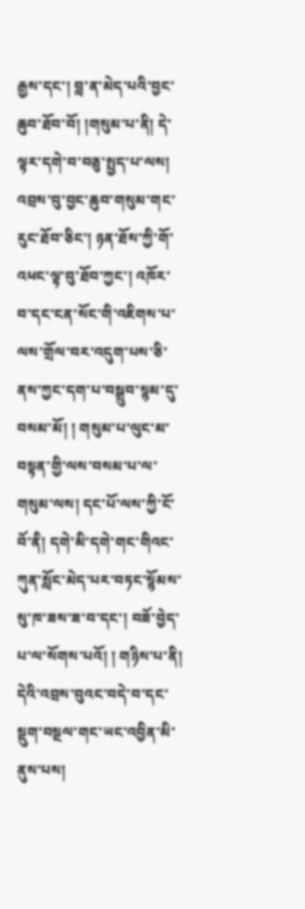རྒྱས་དང་། བླ་ན་མེད་པའི་བྱང་ཆུབ་ཐོབ་བོ། །གསུམ་པ་ནི། དེ་ལྟར་དགེ་བ་བཅུ་སྤྱད་པ་ལས། འབྲས་བུ་བྱང་ཆུབ་གསུམ་གང་རུང་ཐོབ་ཅིང་། ཉན་ཐོས་ཀྱི་གོ་འཕང་ལྟ་བུ་ཐོབ་ཀྱང་། འཁོར་བ་དང་ངན་སོང་གི་འཇིགས་པ་ལས་གྲོལ་བར་འདུག་པས་ཅི་ནས་ཀྱང་དག་པ་བསྒྲུབ་སྙམ་དུ་བསམ་མོ། ། གསུམ་པ་ལུང་མ་བསྟན་གྱི་ལས་བསམ་པ་ལ་གསུམ་ལས། དང་པོ་ལས་ཀྱི་ངོ་བོ་ནི། དགེ་མི་དགེ་གང་གིའང་ཀུན་སློང་མེད་པར་བཏང་སྙོམས་སུ་ཁ་ཟས་ཟ་བ་དང་། བཟོ་བྱེད་པ་ལ་སོགས་པའོ། ། གཉིས་པ་ནི། དེའི་འབྲས་བུའང་བདེ་བ་དང་སྡུག་བསྔལ་གང་ཡང་འབྱིན་མི་ནུས་པས།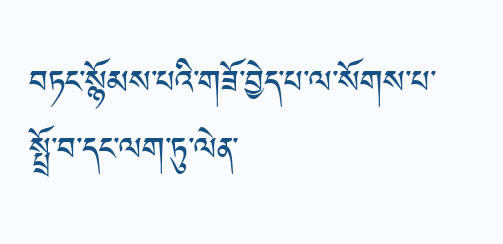བཏང་སྙོམས་པའི་གཟོ་བྱེད་པ་ལ་སོགས་པ་སྤྲོ་བ་དང་ལག་ཏུ་ལེན་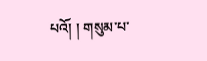པའོ། ། གསུམ་པ་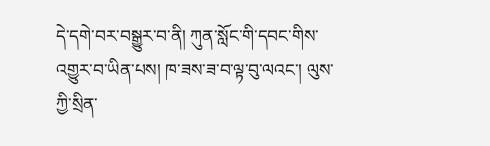དེ་དགེ་བར་བསྒྱུར་བ་ནི། ཀུན་སློང་གི་དབང་གིས་འགྱུར་བ་ཡིན་པས། ཁ་ཟས་ཟ་བ་ལྟ་བུ་ལའང་། ལུས་ཀྱི་སྲིན་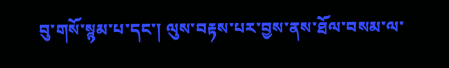བུ་གསོ་སྙམ་པ་དང་། ལུས་བརྟས་པར་བྱས་ནས་ཐོལ་བསམ་ལ་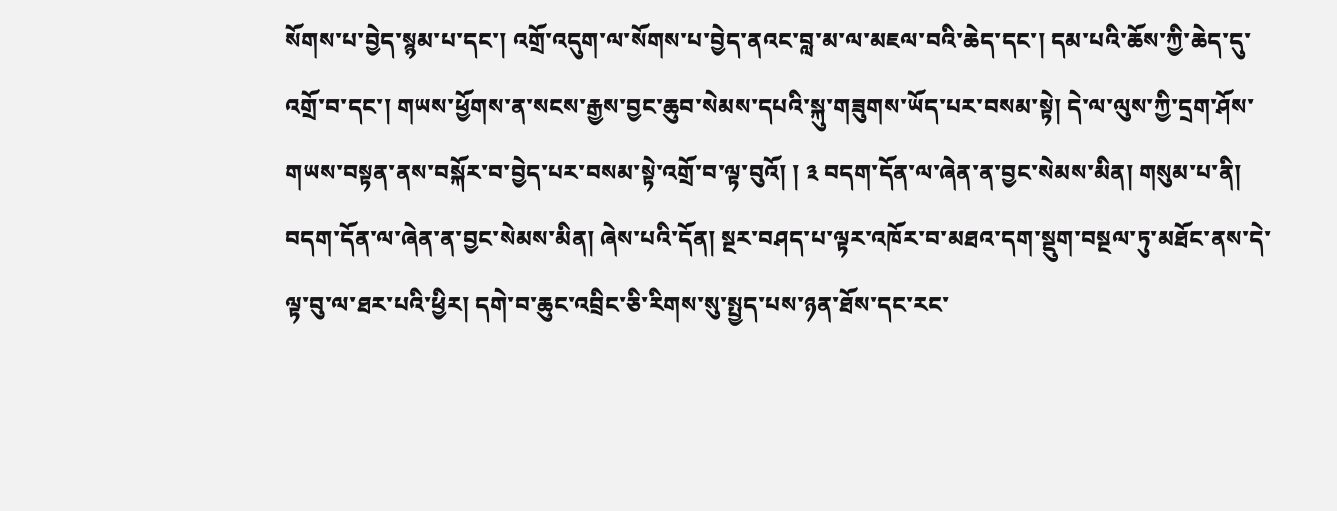སོགས་པ་བྱེད་སྙམ་པ་དང་། འགྲོ་འདུག་ལ་སོགས་པ་བྱེད་ནའང་བླ་མ་ལ་མཇལ་བའི་ཆེད་དང་། དམ་པའི་ཆོས་ཀྱི་ཆེད་དུ་འགྲོ་བ་དང་། གཡས་ཕྱོགས་ན་སངས་རྒྱས་བྱང་ཆུབ་སེམས་དཔའི་སྐུ་གཟུགས་ཡོད་པར་བསམ་སྟེ། དེ་ལ་ལུས་ཀྱི་དྲག་ཤོས་གཡས་བསྟན་ནས་བསྐོར་བ་བྱེད་པར་བསམ་སྟེ་འགྲོ་བ་ལྟ་བུའོ། ། ༣ བདག་དོན་ལ་ཞེན་ན་བྱང་སེམས་མིན། གསུམ་པ་ནི། བདག་དོན་ལ་ཞེན་ན་བྱང་སེམས་མིན། ཞེས་པའི་དོན། སྔར་བཤད་པ་ལྟར་འཁོར་བ་མཐའ་དག་སྡུག་བསྔལ་ཏུ་མཐོང་ནས་དེ་ལྟ་བུ་ལ་ཐར་པའི་ཕྱིར། དགེ་བ་ཆུང་འབྲིང་ཅི་རིགས་སུ་སྤྱད་པས་ཉན་ཐོས་དང་རང་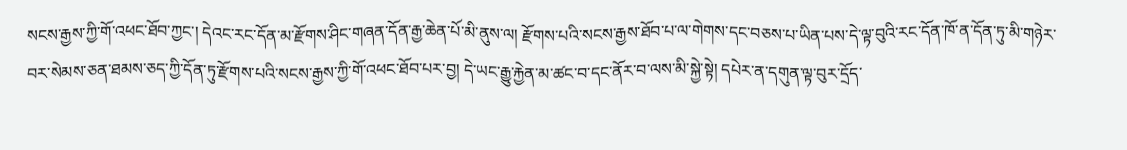སངས་རྒྱས་ཀྱི་གོ་འཕང་ཐོབ་ཀྱང་། དེའང་རང་དོན་མ་རྫོགས་ཤིང་གཞན་དོན་རྒྱ་ཆེན་པོ་མི་ནུས་ལ། རྫོགས་པའི་སངས་རྒྱས་ཐོབ་པ་ལ་གེགས་དང་བཅས་པ་ཡིན་པས་དེ་ལྟ་བུའི་རང་དོན་ཁོ་ན་དོན་ཏུ་མི་གཉེར་བར་སེམས་ཅན་ཐམས་ཅད་ཀྱི་དོན་ཏུ་རྫོགས་པའི་སངས་རྒྱས་ཀྱི་གོ་འཕང་ཐོབ་པར་བྱ། དེ་ཡང་རྒྱུ་རྐྱེན་མ་ཚང་བ་དང་ནོར་བ་ལས་མི་སྐྱེ་སྟེ། དཔེར་ན་དགུན་ལྟ་བུར་དྲོད་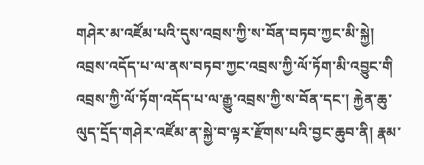གཤེར་མ་འཛོམ་པའི་དུས་འབྲས་ཀྱི་ས་བོན་བཏབ་ཀྱང་མི་སྐྱེ། འབྲས་འདོད་པ་ལ་ནས་བཏབ་ཀྱང་འབྲས་ཀྱི་ལོ་ཏོག་མི་འབྱུང་གི  འབྲས་ཀྱི་ལོ་ཏོག་འདོད་པ་ལ་རྒྱུ་འབྲས་ཀྱི་ས་བོན་དང་། རྐྱེན་ཆུ་ལུད་དྲོད་གཤེར་འཛོམ་ན་སྐྱེ་བ་ལྟར་རྫོགས་པའི་བྱང་ཆུབ་ནི། རྣམ་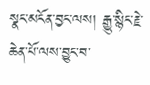སྣང་མངོན་བྱང་ལས། རྒྱུ་སྙིང་རྗེ་ཆེན་པོ་ལས་བྱུང་བ་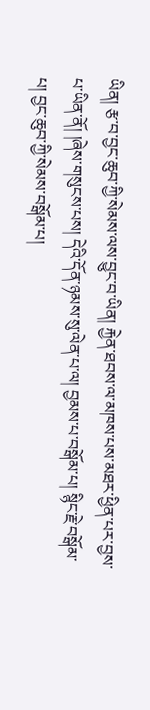ཡིན། རྩ་བ་བྱང་ཆུབ་ཀྱི་སེམས་ལས་བྱུང་བ་ཡིན། རྐྱེན་ཐབས་ལ་མཁས་པས་མཐར་ཕྱིན་པར་བྱས་པ་ཡིན་ནོ། །ཞེས་གསུངས་པས། དེའི་དོན་ཉམས་སུ་ལེན་པ་ལ། བྱམས་པ་བསྒོམ་པ། སྙིང་རྗེ་བསྒོམ་པ། བྱང་ཆུབ་ཀྱི་སེམས་བསྒོམ་པ།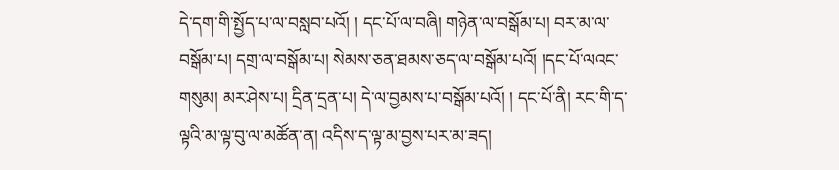དེ་དག་གི་སྤྱོད་པ་ལ་བསླབ་པའོ། ། དང་པོ་ལ་བཞི། གཉེན་ལ་བསྒོམ་པ། བར་མ་ལ་བསྒོམ་པ། དགྲ་ལ་བསྒོམ་པ། སེམས་ཅན་ཐམས་ཅད་ལ་བསྒོམ་པའོ། །དང་པོ་ལའང་གསུམ། མར་ཤེས་པ། དྲིན་དྲན་པ། དེ་ལ་བྱམས་པ་བསྒོམ་པའོ། ། དང་པོ་ནི། རང་གི་ད་ལྟའི་མ་ལྟ་བུ་ལ་མཚོན་ན། འདིས་ད་ལྟ་མ་བྱས་པར་མ་ཟད།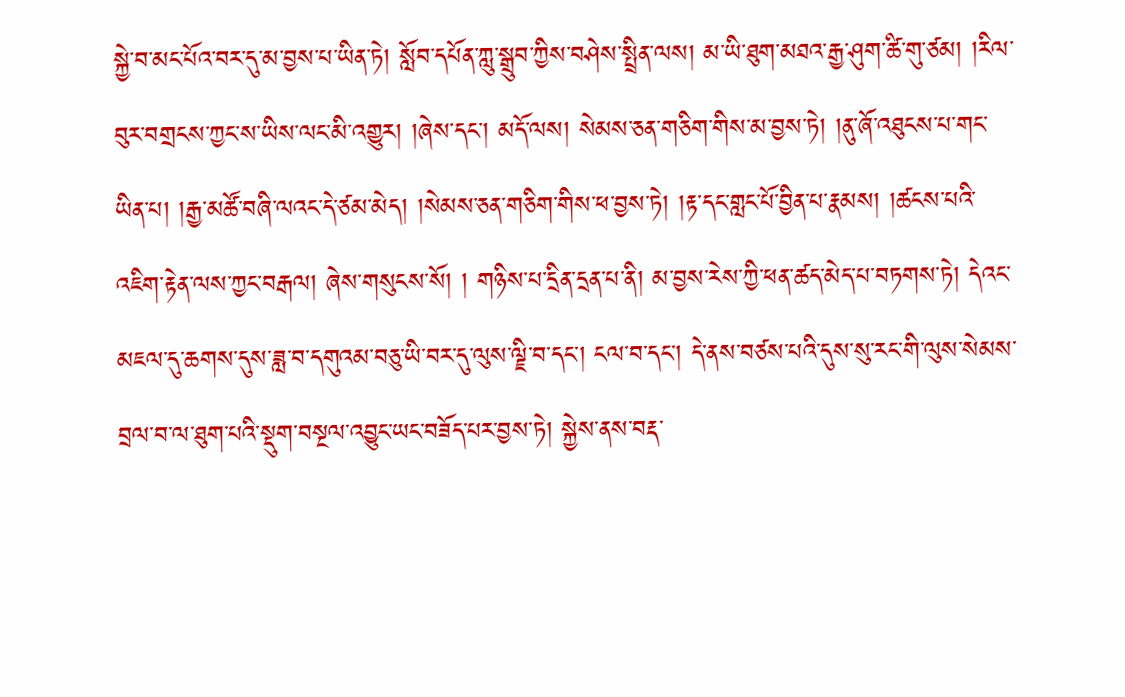སྐྱེ་བ་མང་པོའ་བར་དུ་མ་བྱས་པ་ཡིན་ཏེ། སློབ་དཔོན་ཀླུ་སྒྲུབ་ཀྱིས་བཤེས་སྤྲིན་ལས། མ་ཡི་ཐུག་མཐའ་རྒྱ་ཤུག་ཚི་གུ་ཙམ། །རིལ་བུར་བགྲངས་ཀྱང་ས་ཡིས་ལང་མི་འགྱུར། །ཞེས་དང་། མདོ་ལས། སེམས་ཅན་གཅིག་གིས་མ་བྱས་ཏེ། །ནུ་ཞོ་འཐུངས་པ་གང་ཡིན་པ། །རྒྱ་མཚོ་བཞི་ལའང་དེ་ཙམ་མེད། །སེམས་ཅན་གཅིག་གིས་ཕ་བྱས་ཏེ། །རྟ་དང་གླང་པོ་བྱིན་པ་རྣམས། །ཚངས་པའི་འཇིག་རྟེན་ལས་ཀྱང་བརྒལ། ཞེས་གསུངས་སོ། ། གཉིས་པ་དྲིན་དྲན་པ་ནི། མ་བྱས་རེས་ཀྱི་ཕན་ཚད་མེད་པ་བཏགས་ཏེ། དེའང་མཇལ་དུ་ཆགས་དུས་ཟླ་བ་དགུའམ་བཅུ་ཡི་བར་དུ་ལུས་ལྗི་བ་དང་། ངལ་བ་དང་། དེ་ནས་བཙས་པའི་དུས་སུ་རང་གི་ལུས་སེམས་བྲལ་བ་ལ་ཐུག་པའི་སྡུག་བསྔལ་འབྱུང་ཡང་བཟོད་པར་བྱས་ཏེ། སྐྱེས་ནས་བརྡ་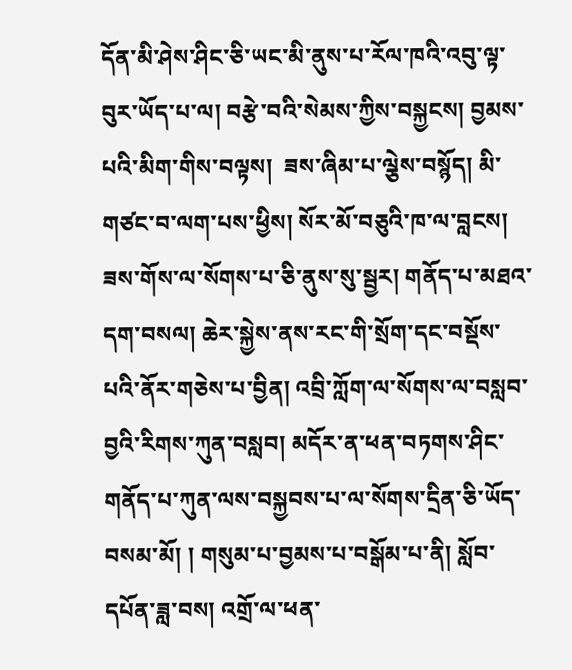དོན་མི་ཤེས་ཤིང་ཅི་ཡང་མི་ནུས་པ་རོལ་ཁའི་འབུ་ལྟ་བུར་ཡོད་པ་ལ། བརྩེ་བའི་སེམས་ཀྱིས་བསྐྱངས། བྱམས་པའི་མིག་གིས་བལྟས།  ཟས་ཞིམ་པ་ལྕེས་བསྙོད། མི་གཙང་བ་ལག་པས་ཕྱིས། སོར་མོ་བཅུའི་ཁ་ལ་བླངས། ཟས་གོས་ལ་སོགས་པ་ཅི་ནུས་སུ་སྦྱར། གནོད་པ་མཐའ་དག་བསལ། ཆེར་སྐྱེས་ནས་རང་གི་སྲོག་དང་བསྡོས་པའི་ནོར་གཅེས་པ་བྱིན། འབྲི་ཀློག་ལ་སོགས་ལ་བསླབ་བྱའི་རིགས་ཀུན་བསླབ། མདོར་ན་ཕན་བཏགས་ཤིང་གནོད་པ་ཀུན་ལས་བསྐྱབས་པ་ལ་སོགས་དྲིན་ཅི་ཡོད་བསམ་མོ། ། གསུམ་པ་བྱམས་པ་བསྒོམ་པ་ནི། སློབ་དཔོན་ཟླ་བས། འགྲོ་ལ་ཕན་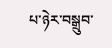པ་ཉེར་བསྒྲུབ་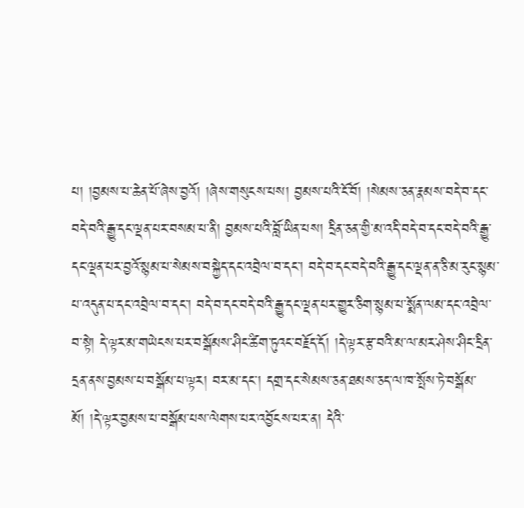པ། །བྱམས་པ་ཆེན་པོ་ཞེས་བྱའོ། །ཞེས་གསུངས་པས། བྱམས་པའི་ངོ་བོ། །སེམས་ཅན་རྣམས་བདེ་བ་དང་བདེ་བའི་རྒྱུ་དང་ལྡན་པར་བསམ་པ་ནི། བྱམས་པའི་བློ་ཡིན་པས། དྲིན་ཅན་གྱི་མ་འདི་བདེ་བ་དང་བདེ་བའི་རྒྱུ་དང་ལྡན་པར་བྱའོ་སྙམ་པ་སེམས་བསྐྱེད་དང་འབྲེལ་བ་དང་། བདེ་བ་དང་བདེ་བའི་རྒྱུ་དང་ལྡན་ན་ཅི་མ་རུང་སྙམ་པ་འདུན་པ་དང་འབྲེལ་བ་དང་། བདེ་བ་དང་བདེ་བའི་རྒྱུ་དང་ལྡན་པར་གྱུར་ཅིག་སྙམ་པ་སྨོན་ལམ་དང་འབྲེལ་བ་སྟེ། དེ་ལྟར་མ་གཡེངས་པར་བསྒོམས་ཤིང་ཚིག་ཏུའང་བརྗོད་དོ། །དེ་ལྟར་རྩ་བའི་མ་ལ་མར་ཤེས་ཤིང་དྲིན་དྲན་ནས་བྱམས་པ་བསྒོམ་པ་ལྟར། བར་མ་དང་། དགྲ་དང་སེམས་ཅན་ཐམས་ཅད་ལ་ཁ་སྤོས་ཏེ་བསྒོམ་མོ། །དེ་ལྟར་བྱམས་པ་བསྒོམ་པས་ལེགས་པར་འབྱོངས་པར་ན། དེའི་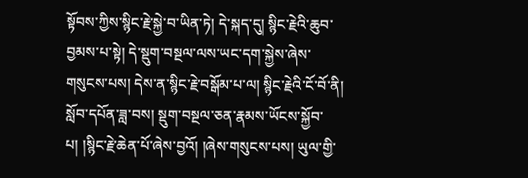སྟོབས་ཀྱིས་སྙིང་རྗེ་སྐྱེ་བ་ཡིན་ཏེ། དེ་སྐད་དུ། སྙིང་རྗེའི་ཆུབ་བྱམས་པ་སྟེ། དེ་སྡུག་བསྔལ་ལས་ཡང་དག་སྐྱེས་ཞེས་གསུངས་པས། དེས་ན་སྙིང་རྗེ་བསྒོམ་པ་ལ། སྙིང་རྗེའི་ངོ་བོ་ནི། སློབ་དཔོན་ཟླ་བས། སྡུག་བསྔལ་ཅན་རྣམས་ཡོངས་སྐྱོབ་པ། །སྙིང་རྗེ་ཆེན་པོ་ཞེས་བྱའོ། །ཞེས་གསུངས་པས། ཡུལ་གྱི་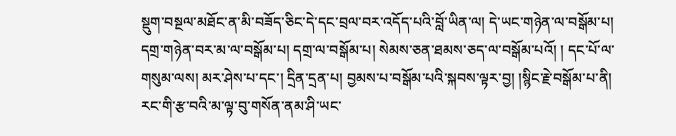སྡུག་བསྔལ་མཐོང་ན་མི་བཟོད་ཅིང་དེ་དང་བྲལ་བར་འདོད་པའི་བློ་ཡིན་ལ། དེ་ཡང་གཉེན་ལ་བསྒོམ་པ། དགྲ་གཉེན་བར་མ་ལ་བསྒོམ་པ། དགྲ་ལ་བསྒོམ་པ། སེམས་ཅན་ཐམས་ཅད་ལ་བསྒོམ་པའོ། ། དང་པོ་ལ་གསུམ་ལས། མར་ཤེས་པ་དང་། དྲིན་དྲན་པ། བྱམས་པ་བསྒོམ་པའི་སྐབས་ལྟར་བྱ། །སྙིང་རྗེ་བསྒོམ་པ་ནི། རང་གི་རྩ་བའི་མ་ལྟ་བུ་གསོན་ནམ་ཤི་ཡང་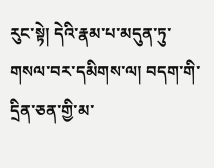རུང་སྟེ། དེའི་རྣམ་པ་མདུན་ཏུ་གསལ་བར་དམིགས་ལ། བདག་གི་དྲིན་ཅན་གྱི་མ་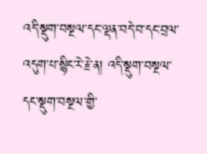འདི་སྡུག་བསྔལ་དང་ལྡན་བདེ་བ་དང་བྲལ་འདུག་པ་སྙིང་རེ་རྗེ་ན། འདི་སྡུག་བསྔལ་དང་སྡུག་བསྔལ་གྱི་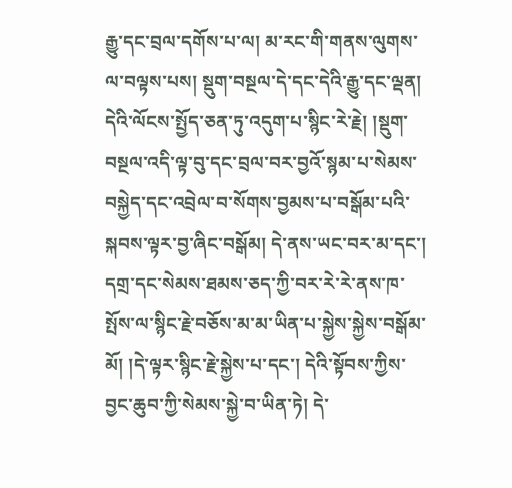རྒྱུ་དང་བྲལ་དགོས་པ་ལ། མ་རང་གི་གནས་ལུགས་ལ་བལྟས་པས། སྡུག་བསྔལ་དེ་དང་དེའི་རྒྱུ་དང་ལྡན། དེའི་ལོངས་སྤྱོད་ཅན་ཏུ་འདུག་པ་སྙིང་རེ་རྗེ། །སྡུག་བསྔལ་འདི་ལྟ་བུ་དང་བྲལ་བར་བྱའོ་སྙམ་པ་སེམས་བསྐྱེད་དང་འབྲེལ་བ་སོགས་བྱམས་པ་བསྒོམ་པའི་སྐབས་ལྟར་བྱ་ཞིང་བསྒོམ། དེ་ནས་ཡང་བར་མ་དང་། དགྲ་དང་སེམས་ཐམས་ཅད་ཀྱི་བར་རེ་རེ་ནས་ཁ་སྤོས་ལ་སྙིང་རྗེ་བཅོས་མ་མ་ཡིན་པ་སྐྱེས་སྐྱེས་བསྒོམ་མོ། །དེ་ལྟར་སྙིང་རྗེ་སྐྱེས་པ་དང་། དེའི་སྟོབས་ཀྱིས་བྱང་ཆུབ་ཀྱི་སེམས་སྐྱེ་བ་ཡིན་ཏེ། དེ་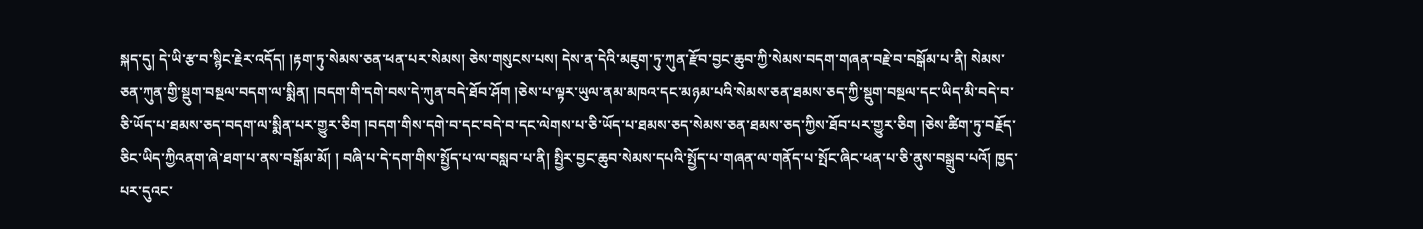སྐད་དུ། དེ་ཡི་རྩ་བ་སྙིང་རྗེར་འདོད། །རྟག་ཏུ་སེམས་ཅན་ཕན་པར་སེམས། ཅེས་གསུངས་པས། དེས་ན་དེའི་མཇུག་ཏུ་ཀུན་རྫོབ་བྱང་ཆུབ་ཀྱི་སེམས་བདག་གཞན་བརྗེ་བ་བསྒོམ་པ་ནི། སེམས་ཅན་ཀུན་གྱི་སྡུག་བསྔལ་བདག་ལ་སྨིན། །བདག་གི་དགེ་བས་དེ་ཀུན་བདེ་ཐོབ་ཤོག །ཅེས་པ་ལྟར་ཡུལ་ནམ་མཁའ་དང་མཉམ་པའི་སེམས་ཅན་ཐམས་ཅད་ཀྱི་སྡུག་བསྔལ་དང་ཡིད་མི་བདེ་བ་ཅི་ཡོད་པ་ཐམས་ཅད་བདག་ལ་སྨིན་པར་གྱུར་ཅིག །བདག་གིས་དགེ་བ་དང་བདེ་བ་དང་ལེགས་པ་ཅི་ཡོད་པ་ཐམས་ཅད་སེམས་ཅན་ཐམས་ཅད་ཀྱིས་ཐོབ་པར་གྱུར་ཅིག །ཅེས་ཚིག་ཏུ་བརྗོད་ཅིང་ཡིད་ཀྱིའནག་ཞེ་ཐག་པ་ནས་བསྒོམ་མོ། ། བཞི་པ་དེ་དག་གིས་སྤྱོད་པ་ལ་བསླབ་པ་ནི། སྤྱིར་བྱང་ཆུབ་སེམས་དཔའི་སྤྱོད་པ་གཞན་ལ་གནོད་པ་སྤོང་ཞིང་ཕན་པ་ཅི་ནུས་བསྒྲུབ་པའོ། ཁྱད་པར་དུའང་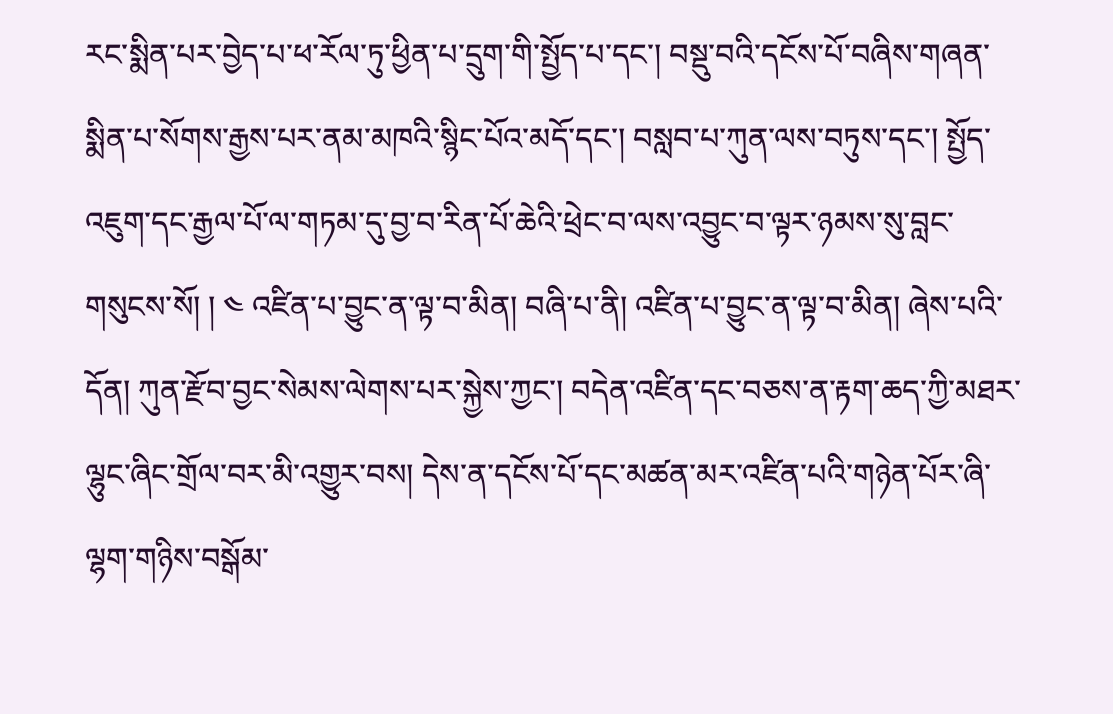རང་སྨིན་པར་བྱེད་པ་ཕ་རོལ་ཏུ་ཕྱིན་པ་དྲུག་གི་སྤྱོད་པ་དང་། བསྡུ་བའི་དངོས་པོ་བཞིས་གཞན་སྨིན་པ་སོགས་རྒྱས་པར་ནམ་མཁའི་སྙིང་པོའ་མདོ་དང་། བསླབ་པ་ཀུན་ལས་བཏུས་དང་། སྤྱོད་འཇུག་དང་རྒྱལ་པོ་ལ་གཏམ་དུ་བྱ་བ་རིན་པོ་ཆེའི་ཕྲེང་བ་ལས་འབྱུང་བ་ལྟར་ཉམས་སུ་བླང་གསུངས་སོ། ། ༤ འཛིན་པ་བྱུང་ན་ལྟ་བ་མིན། བཞི་པ་ནི། འཛིན་པ་བྱུང་ན་ལྟ་བ་མིན། ཞེས་པའི་དོན། ཀུན་རྫོབ་བྱང་སེམས་ལེགས་པར་སྐྱེས་ཀྱང་། བདེན་འཛིན་དང་བཅས་ན་རྟག་ཆད་ཀྱི་མཐར་ལྷུང་ཞིང་གྲོལ་བར་མི་འགྱུར་བས། དེས་ན་དངོས་པོ་དང་མཚན་མར་འཛིན་པའི་གཉེན་པོར་ཞི་ལྷག་གཉིས་བསྒོམ་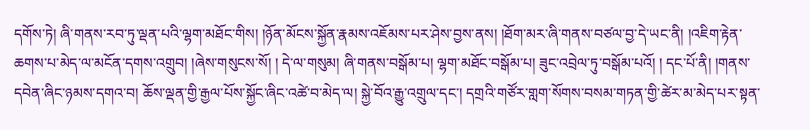དགོས་ཏེ། ཞི་གནས་རབ་ཏུ་ལྡན་པའི་ལྷག་མཐོང་གིས། །ཉོན་མོངས་སྐྱོན་རྣམས་འཇོམས་པར་ཤེས་བྱས་ནས། །ཐོག་མར་ཞི་གནས་བཙལ་བྱ་དེ་ཡང་ནི། །འཇིག་རྟེན་ཆགས་པ་མེད་ལ་མངོན་དགས་འགྲུབ། །ཞེས་གསུངས་སོ། ། དེ་ལ་གསུམ། ཞི་གནས་བསྒོམ་པ། ལྷག་མཐོང་བསྒོམ་པ། ཟུང་འབྲེལ་ཏུ་བསྒོམ་པའོ། ། དང་པོ་ནི། །གནས་དབེན་ཞིང་ཉམས་དགའ་བ། ཆོས་ལྡན་གྱི་རྒྱལ་པོས་སྐྱོང་ཞིང་འཚེ་བ་མེད་ལ། སྐྱེ་བོའ་རྒྱུ་འགྲུལ་དང་། དགྲའི་གཙོར་གླག་སོགས་བསམ་གཏན་གྱི་ཚེར་མ་མེད་པར་སྟན་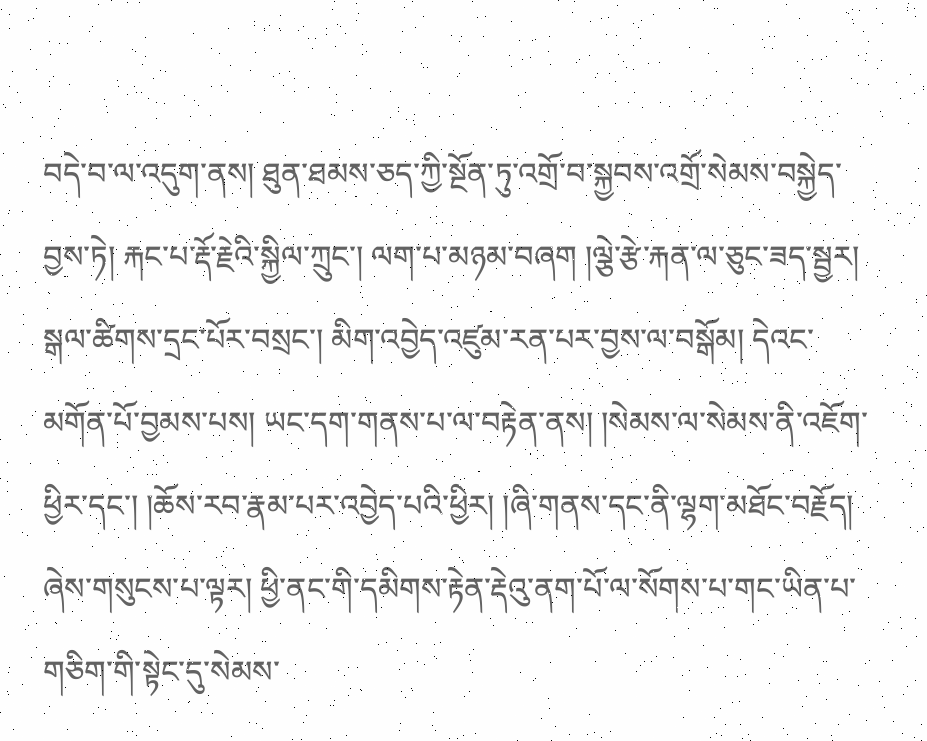བདེ་བ་ལ་འདུག་ནས། ཐུན་ཐམས་ཅད་ཀྱི་སྔོན་ཏུ་འགྲོ་བ་སྐྱབས་འགྲོ་སེམས་བསྐྱེད་བྱས་ཏེ། རྐང་པ་རྡོ་རྗེའི་སྐྱིལ་ཀྲུང་། ལག་པ་མཉམ་བཞག །ལྕེ་རྩེ་རྐན་ལ་ཅུང་ཟད་སྦྱར། སྒལ་ཚིགས་དྲང་པོར་བསྲང་། མིག་འབྱེད་འཛུམ་རན་པར་བྱས་ལ་བསྒོམ། དེའང་མགོན་པོ་བྱམས་པས། ཡང་དག་གནས་པ་ལ་བརྟེན་ནས། །སེམས་ལ་སེམས་ནི་འཇོག་ཕྱིར་དང་། །ཆོས་རབ་རྣམ་པར་འབྱེད་པའི་ཕྱིར། །ཞི་གནས་དང་ནི་ལྷག་མཐོང་བརྗོད། ཞེས་གསུངས་པ་ལྟར། ཕྱི་ནང་གི་དམིགས་རྟེན་རྡེའུ་ནག་པོ་ལ་སོགས་པ་གང་ཡིན་པ་གཅིག་གི་སྟེང་དུ་སེམས་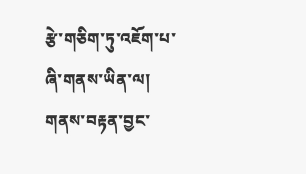རྩེ་གཅིག་ཏུ་འཇོག་པ་ཞི་གནས་ཡིན་ལ། གནས་བརྟན་བྱང་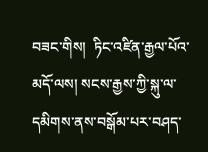བཟང་གིས།  ཏིང་འཛིན་རྒྱལ་པོའ་མདོ་ལས། སངས་རྒྱས་ཀྱི་སྐུ་ལ་དམིགས་ནས་བསྒོམ་པར་བཤད་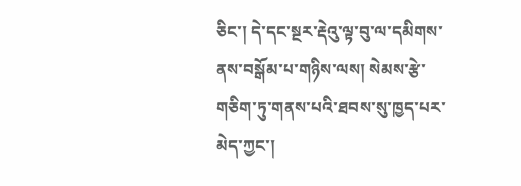ཅིང་། དེ་དང་སྔར་རྡེའུ་ལྟ་བུ་ལ་དམིགས་ནས་བསྒོམ་པ་གཉིས་ལས། སེམས་རྩེ་གཅིག་ཏུ་གནས་པའི་ཐབས་སུ་ཁྱད་པར་མེད་ཀྱང་།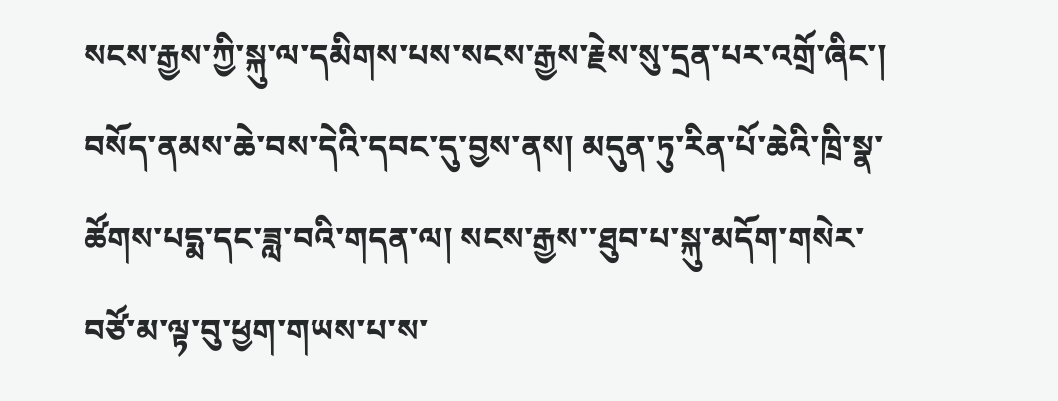སངས་རྒྱས་ཀྱི་སྐུ་ལ་དམིགས་པས་སངས་རྒྱས་རྗེས་སུ་དྲན་པར་འགྲོ་ཞིང་། བསོད་ནམས་ཆེ་བས་དེའི་དབང་དུ་བྱས་ནས། མདུན་ཏུ་རིན་པོ་ཆེའི་ཁྲི་སྣ་ཚོགས་པདྨ་དང་ཟླ་བའི་གདན་ལ། སངས་རྒྱས་་ཐུབ་པ་སྐུ་མདོག་གསེར་བཙོ་མ་ལྟ་བུ་ཕྱག་གཡས་པ་ས་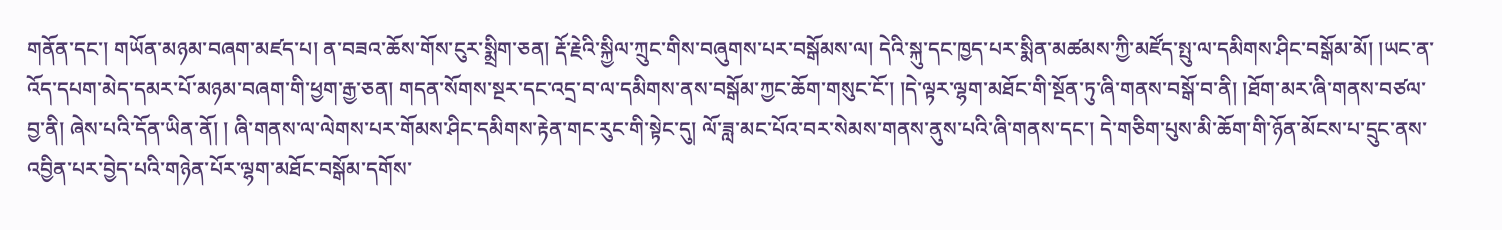གནོན་དང་། གཡོན་མཉམ་བཞག་མཛད་པ། ན་བཟའ་ཆོས་གོས་ངུར་སྨྲིག་ཅན། རྡོ་རྗེའི་སྐྱིལ་ཀྲུང་གིས་བཞུགས་པར་བསྒོམས་ལ། དེའི་སྐུ་དང་ཁྱད་པར་སྨིན་མཚམས་ཀྱི་མཛོད་སྤུ་ལ་དམིགས་ཤིང་བསྒོམ་མོ། །ཡང་ན་འོད་དཔག་མེད་དམར་པོ་མཉམ་བཞག་གི་ཕྱག་རྒྱ་ཅན། གདན་སོགས་སྔར་དང་འདྲ་བ་ལ་དམིགས་ནས་བསྒོམ་ཀྱང་ཆོག་གསུང་ངོ་། །དེ་ལྟར་ལྷག་མཐོང་གི་སྔོན་ཏུ་ཞི་གནས་བསྒོ་བ་ནི། །ཐོག་མར་ཞི་གནས་བཙལ་བྱ་ནི། ཞེས་པའི་དོན་ཡིན་ནོ། ། ཞི་གནས་ལ་ལེགས་པར་གོམས་ཤིང་དམིགས་རྟེན་གང་རུང་གི་སྟེང་དུ། ལོ་ཟླ་མང་པོའ་བར་སེམས་གནས་ནུས་པའི་ཞི་གནས་དང་། དེ་གཅིག་པུས་མི་ཆོག་གི་ཉོན་མོངས་པ་དྲུང་ནས་འབྱིན་པར་བྱེད་པའི་གཉེན་པོར་ལྷག་མཐོང་བསྒོམ་དགོས་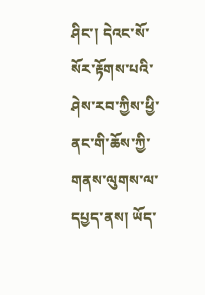ཤིང་། དེའང་སོ་སོར་རྟོགས་པའི་ཤེས་རབ་ཀྱིས་ཕྱི་ནང་གི་ཆོས་ཀྱི་གནས་ལུགས་ལ་དཔྱད་ནས། ཡོད་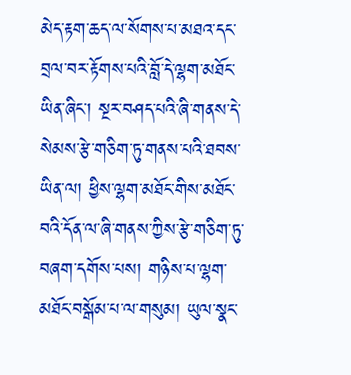མེད་རྟག་ཆད་ལ་སོགས་པ་མཐའ་དང་བྲལ་བར་རྟོགས་པའི་བློ་དེ་ལྷག་མཐོང་ཡིན་ཞིང་། སྔར་བཤད་པའི་ཞི་གནས་དེ་སེམས་རྩེ་གཅིག་ཏུ་གནས་པའི་ཐབས་ཡིན་ལ། ཕྱིས་ལྷག་མཐོང་གིས་མཐོང་བའི་དོན་ལ་ཞི་གནས་ཀྱིས་རྩེ་གཅིག་ཏུ་བཞག་དགོས་པས། གཉིས་པ་ལྷག་མཐོང་བསྒོམ་པ་ལ་གསུམ། ཡུལ་སྣང་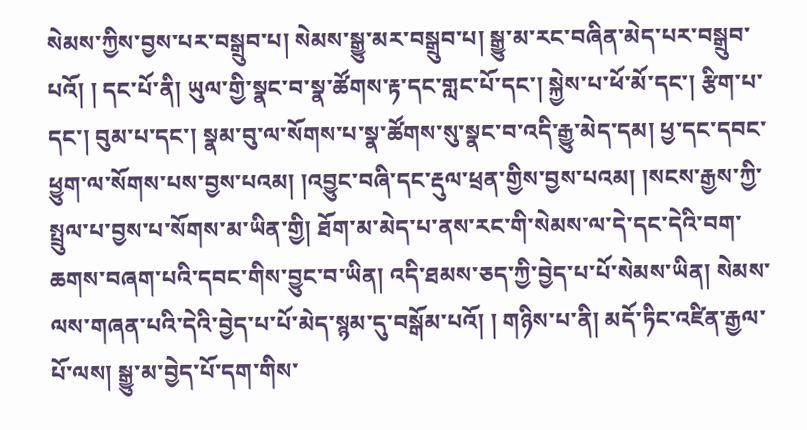སེམས་ཀྱིས་བྱས་པར་བསྒྲུབ་པ། སེམས་སྒྱུ་མར་བསྒྲུབ་པ། སྒྱུ་མ་རང་བཞིན་མེད་པར་བསྒྲུབ་པའོ། ། དང་པོ་ནི། ཡུལ་གྱི་སྣང་བ་སྣ་ཚོགས་རྟ་དང་གླང་པོ་དང་། སྐྱེས་པ་ཕོ་མོ་དང་། རྩིག་པ་དང་། བུམ་པ་དང་། སྣམ་བུ་ལ་སོགས་པ་སྣ་ཚོགས་སུ་སྣང་བ་འདི་རྒྱུ་མེད་དམ། ཕྱ་དང་དབང་ཕྱུག་ལ་སོགས་པས་བྱས་པའམ། །འབྱུང་བཞི་དང་རྡུལ་ཕྲན་གྱིས་བྱས་པའམ། །སངས་རྒྱས་ཀྱི་སྤྲུལ་པ་བྱས་པ་སོགས་མ་ཡིན་གྱི། ཐོག་མ་མེད་པ་ནས་རང་གི་སེམས་ལ་དེ་དང་དེའི་བག་ཆགས་བཞག་པའི་དབང་གིས་བྱུང་བ་ཡིན། འདི་ཐམས་ཅད་ཀྱི་བྱེད་པ་པོ་སེམས་ཡིན། སེམས་ལས་གཞན་པའི་དེའི་བྱེད་པ་པོ་མེད་སྙམ་དུ་བསྒོམ་པའོ། ། གཉིས་པ་ནི། མདོ་ཏིང་འཛིན་རྒྱལ་པོ་ལས། སྒྱུ་མ་བྱེད་པོ་དག་གིས་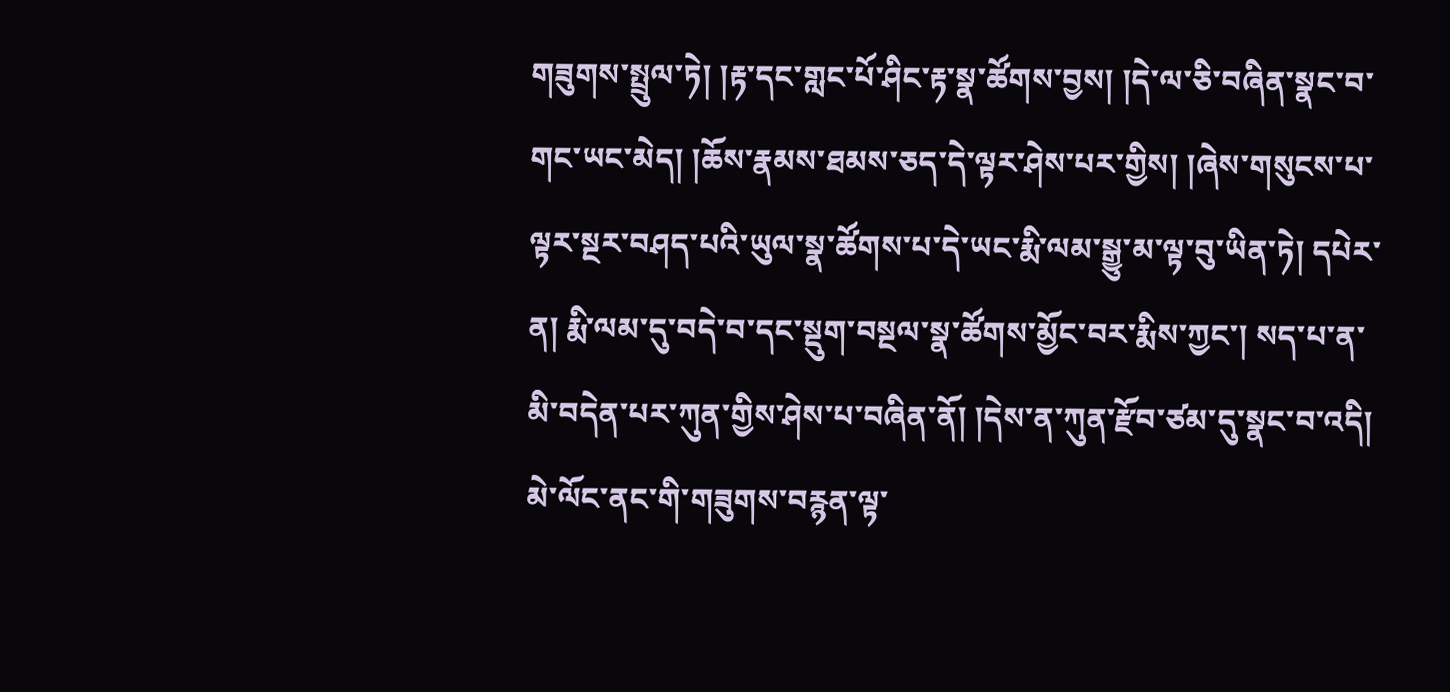གཟུགས་སྤྲུལ་ཏེ། །རྟ་དང་གླང་པོ་ཤིང་རྟ་སྣ་ཚོགས་བྱས། །དེ་ལ་ཅི་བཞིན་སྣང་བ་གང་ཡང་མེད། །ཆོས་རྣམས་ཐམས་ཅད་དེ་ལྟར་ཤེས་པར་གྱིས། །ཞེས་གསུངས་པ་ལྟར་སྔར་བཤད་པའི་ཡུལ་སྣ་ཚོགས་པ་དེ་ཡང་རྨི་ལམ་སྒྱུ་མ་ལྟ་བུ་ཡིན་ཏེ། དཔེར་ན། རྨི་ལམ་དུ་བདེ་བ་དང་སྡུག་བསྔལ་སྣ་ཚོགས་མྱོང་བར་རྨིས་ཀྱང་། སད་པ་ན་མི་བདེན་པར་ཀུན་གྱིས་ཤེས་པ་བཞིན་ནོ། །དེས་ན་ཀུན་རྫོབ་ཙམ་དུ་སྣང་བ་འདི། མེ་ལོང་ནང་གི་གཟུགས་བརྙན་ལྟ་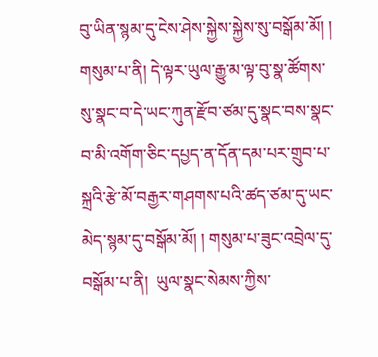བུ་ཡིན་སྙམ་དུ་ངེས་ཤེས་སྐྱེས་སྐྱེས་སུ་བསྒོམ་མོ། ། གསུམ་པ་ནི། དེ་ལྟར་ཡུལ་རྒྱུ་མ་ལྟ་བུ་སྣ་ཚོགས་སུ་སྣང་བ་དེ་ཡང་ཀུན་རྫོབ་ཙམ་དུ་སྣང་བས་སྣང་བ་མི་འགོག་ཅིང་དཔྱད་ན་དོན་དམ་པར་གྲུབ་པ་སྐྲའི་རྩེ་མོ་བརྒྱར་གཤགས་པའི་ཚད་ཙམ་དུ་ཡང་མེད་སྙམ་དུ་བསྒོམ་མོ། ། གསུམ་པ་ཟུང་འབྲེལ་དུ་བསྒོམ་པ་ནི།  ཡུལ་སྣང་སེམས་ཀྱིས་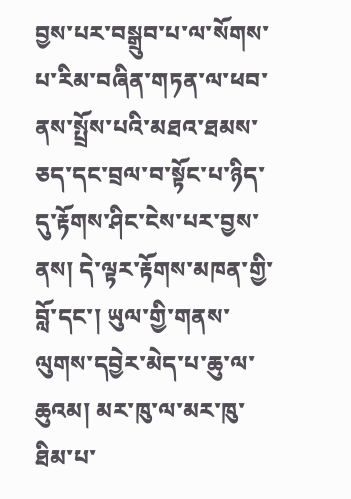བྱས་པར་བསྒྲུབ་པ་ལ་སོགས་པ་རིམ་བཞིན་གཏན་ལ་ཕབ་ནས་སྤྲོས་པའི་མཐའ་ཐམས་ཅད་དང་བྲལ་བ་སྟོང་པ་ཉིད་དུ་རྟོགས་ཤིང་ངེས་པར་བྱས་ནས། དེ་ལྟར་རྟོགས་མཁན་གྱི་བློ་དང་། ཡུལ་གྱི་གནས་ལུགས་དབྱེར་མེད་པ་ཆུ་ལ་ཆུའམ། མར་ཁུ་ལ་མར་ཁུ་ཐིམ་པ་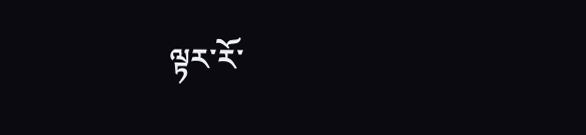ལྟར་རོ་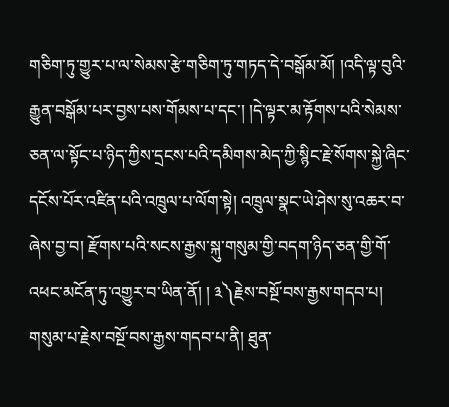གཅིག་ཏུ་གྱུར་པ་ལ་སེམས་རྩེ་གཅིག་ཏུ་གཏད་དེ་བསྒོམ་མོ། །འདི་ལྟ་བུའི་རྒྱུན་བསྒོམ་པར་བྱས་པས་གོམས་པ་དང་། །དེ་ལྟར་མ་རྟོགས་པའི་སེམས་ཅན་ལ་སྟོང་པ་ཉིད་ཀྱིས་དྲངས་པའི་དམིགས་མེད་ཀྱི་སྙིང་རྗེ་སོགས་སྐྱེ་ཞིང་དངོས་པོར་འཛིན་པའི་འཁྲུལ་པ་ལོག་སྟེ། འཁྲུལ་སྣང་ཡེ་ཤེས་སུ་འཆར་བ་ཞེས་བྱ་བ། རྫོགས་པའི་སངས་རྒྱས་སྐུ་གསུམ་གྱི་བདག་ཉིད་ཅན་གྱི་གོ་འཕང་མངོན་ཏུ་འགྱུར་བ་ཡིན་ནོ། ། ༣༽རྗེས་བསྔོ་བས་རྒྱས་གདབ་པ། གསུམ་པ་རྗེས་བསྔོ་བས་རྒྱས་གདབ་པ་ནི། ཐུན་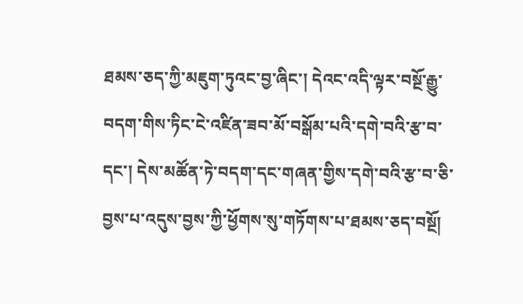ཐམས་ཅད་ཀྱི་མཇུག་ཏུའང་བྱ་ཞིང་། དེའང་འདི་ལྟར་བསྔོ་རྒྱུ་བདག་གིས་ཏིང་ངེ་འཛིན་ཟབ་མོ་བསྒོམ་པའི་དགེ་བའི་རྩ་བ་དང་། དེས་མཚོན་ཏེ་བདག་དང་གཞན་གྱིས་དགེ་བའི་རྩ་བ་ཅི་བྱས་པ་འདུས་བྱས་ཀྱི་ཕྱོགས་སུ་གཏོགས་པ་ཐམས་ཅད་བསྔོ།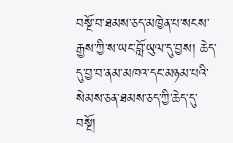བསྔོ་བ་ཐམས་ཅད་མཁྱེན་པ་སངས་རྒྱས་ཀྱི་ས་ཡང་བློ་ཡུལ་དུ་བྱས། ཆེད་དུ་བྱ་བ་ནམ་མཁའ་དང་མཉམ་པའི་སེམས་ཅན་ཐམས་ཅད་ཀྱི་ཆེད་དུ་བསྔོ།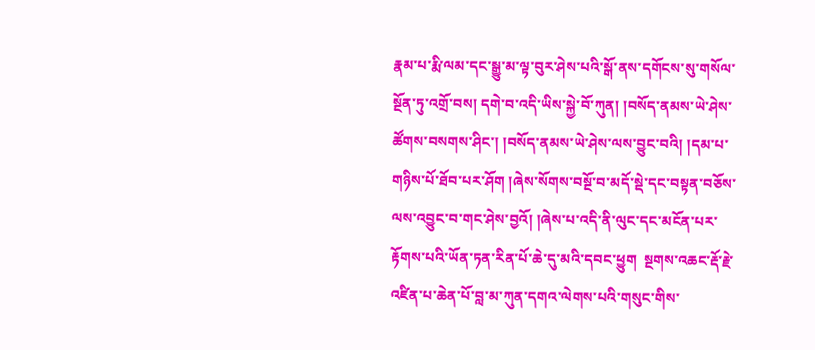རྣམ་པ་རྨི་ལམ་དང་སྒྱུ་མ་ལྟ་བུར་ཤེས་པའི་སྒོ་ནས་དགོངས་སུ་གསོལ་སྔོན་ཏུ་འགྲོ་བས། དགེ་བ་འདི་ཡིས་སྐྱེ་བོ་ཀུན། །བསོད་ནམས་ཡེ་ཤེས་ཚོགས་བསགས་ཤིང་། །བསོད་ནམས་ཡེ་ཤེས་ལས་བྱུང་བའི། །དམ་པ་གཉིས་པོ་ཐོབ་པར་ཤོག །ཞེས་སོགས་བསྔོ་བ་མདོ་སྡེ་དང་བསྟན་བཅོས་ལས་འབྱུང་བ་གང་ཤེས་བྱའོ། །ཞེས་པ་འདི་ནི་ལུང་དང་མངོན་པར་རྟོགས་པའི་ཡོན་ཏན་རིན་པོ་ཆེ་དུ་མའི་དབང་ཕྱུག  སྔགས་འཆང་རྡོ་རྗེ་འཛིན་པ་ཆེན་པོ་བླ་མ་ཀུན་དགའ་ལེགས་པའི་གསུང་གིས་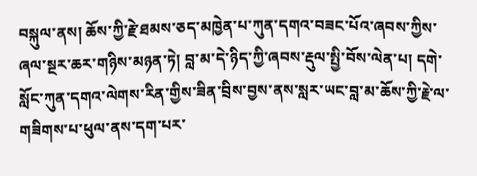བསྐུལ་ནས། ཆོས་ཀྱི་རྗེ་ཐམས་ཅད་མཁྱེན་པ་ཀུན་དགའ་བཟང་པོའ་ཞབས་ཀྱིས་ཞལ་སྔར་ཆར་གཉིས་མཉན་ཏེ། བླ་མ་དེ་ཉིད་ཀྱི་ཞབས་རྡུལ་སྤྱི་བོས་ལེན་པ། དགེ་སློང་ཀུན་དགའ་ལེགས་རིན་གྱིས་ཟིན་བྲིས་བྱས་ནས་སླར་ཡང་བླ་མ་ཆོས་ཀྱི་རྗེ་ལ་གཟིགས་པ་ཕུལ་ནས་དག་པར་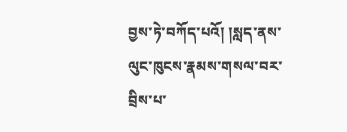བྱས་ཏེ་བཀོད་པའོ། །སླད་ནས་ལུང་ཁུངས་རྣམས་གསལ་བར་བྲིས་པ་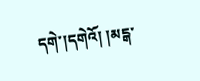དགེ་།དགེའོ། །མངྒ་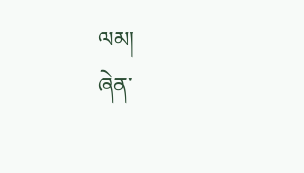ལམ།
ཞེན་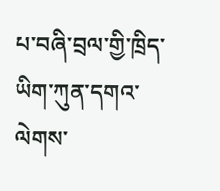པ་བཞི་བྲལ་གྱི་ཁྲིད་ཡིག་ཀུན་དགའ་ལེགས་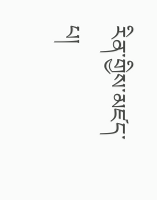རིན་གྱིས་མཛད་པ།